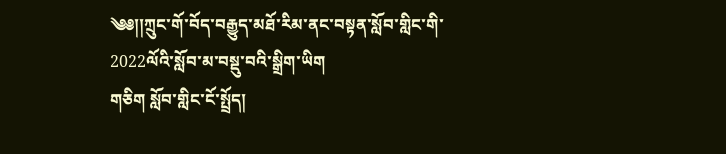༄༅།།ཀྲུང་གོ་བོད་བརྒྱུད་མཐོ་རིམ་ནང་བསྟན་སློབ་གླིང་གི་
2022ལོའི་སློབ་མ་བསྡུ་བའི་སྒྲིག་ཡིག
གཅིག སློབ་གླིང་ངོ་སྤྲོད།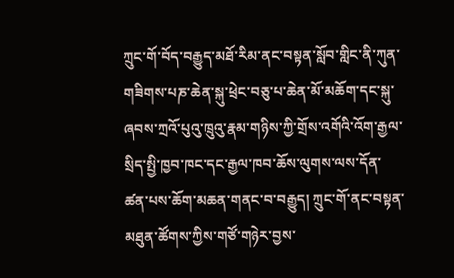ཀྲུང་གོ་བོད་བརྒྱུད་མཐོ་རིམ་ནང་བསྟན་སློབ་གླིང་ནི་ཀུན་གཟིགས་པཎ་ཆེན་སྐུ་ཕྲེང་བཅུ་པ་ཆེན་མོ་མཆོག་དང་སྐུ་ཞབས་ཀྲའོ་པུའུ་ཁྲུའུ་རྣམ་གཉིས་ཀྱི་གྲོས་འགོའི་འོག་རྒྱལ་སྲིད་སྤྱི་ཁྱབ་ཁང་དང་རྒྱལ་ཁབ་ཆོས་ལུགས་ལས་དོན་ཚན་པས་ཆོག་མཆན་གནང་བ་བརྒྱུད། ཀྲུང་གོ་ནང་བསྟན་མཐུན་ཚོགས་ཀྱིས་གཙོ་གཉེར་བྱས་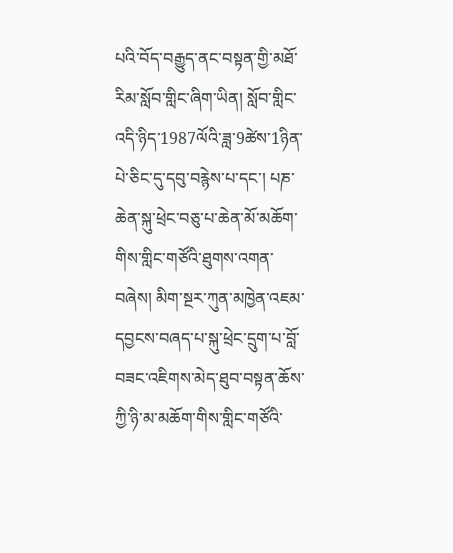པའི་བོད་བརྒྱུད་ནང་བསྟན་གྱི་མཐོ་རིམ་སློབ་གླིང་ཞིག་ཡིན། སློབ་གླིང་འདི་ཉིད་1987ལོའི་ཟླ་9ཚེས་1ཉིན་པེ་ཅིང་དུ་དབུ་བརྙེས་པ་དང་། པཎ་ཆེན་སྐུ་ཕྲེང་བཅུ་པ་ཆེན་མོ་མཆོག་གིས་གླིང་གཙོའི་ཐུགས་འགན་བཞེས། མིག་སྔར་ཀུན་མཁྱེན་འཇམ་དབྱངས་བཞད་པ་སྐུ་ཕྲེང་དྲུག་པ་བློ་བཟང་འཇིགས་མེད་ཐུབ་བསྟན་ཆོས་ཀྱི་ཉི་མ་མཆོག་གིས་གླིང་གཙོའི་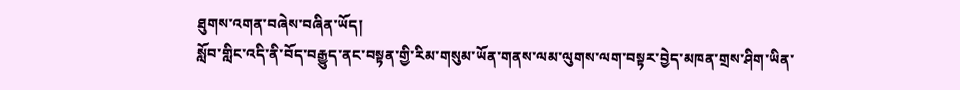ཐུགས་འགན་བཞེས་བཞིན་ཡོད།
སློབ་གླིང་འདི་ནི་བོད་བརྒྱུད་ནང་བསྟན་གྱི་རིམ་གསུམ་ཡོན་གནས་ལམ་ལུགས་ལག་བསྟར་བྱེད་མཁན་གྲས་ཤིག་ཡིན་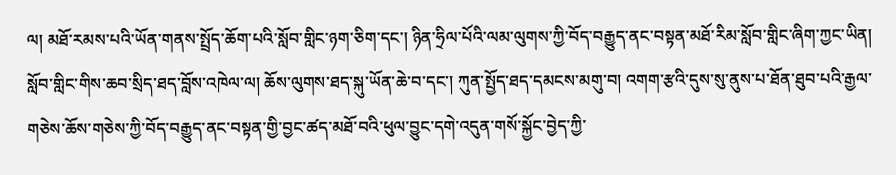ལ། མཐོ་རམས་པའི་ཡོན་གནས་སྤྲོད་ཆོག་པའི་སློབ་གླིང་ཉག་ཅིག་དང་། ཉིན་ཧྲིལ་པོའི་ལམ་ལུགས་ཀྱི་བོད་བརྒྱུད་ནང་བསྟན་མཐོ་རིམ་སློབ་གླིང་ཞིག་ཀྱང་ཡིན། སློབ་གླིང་གིས་ཆབ་སྲིད་ཐད་བློས་འཁེལ་ལ། ཆོས་ལུགས་ཐད་སྐུ་ཡོན་ཆེ་བ་དང་། ཀུན་སྤྱོད་ཐད་དམངས་མགུ་བ། འགག་རྩའི་དུས་སུ་ནུས་པ་ཐོན་ཐུབ་པའི་རྒྱལ་གཅེས་ཆོས་གཅེས་ཀྱི་བོད་བརྒྱུད་ནང་བསྟན་གྱི་བྱང་ཚད་མཐོ་བའི་ཕུལ་བྱུང་དགེ་འདུན་གསོ་སྐྱོང་བྱེད་ཀྱི་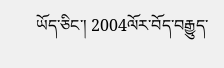ཡོད་ཅིང་། 2004ལོར་བོད་བརྒྱུད་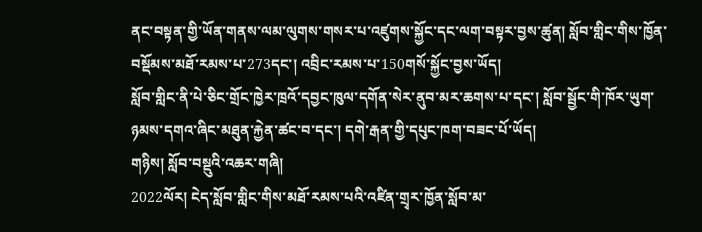ནང་བསྟན་གྱི་ཡོན་གནས་ལམ་ལུགས་གསར་པ་འཛུགས་སྐྱོང་དང་ལག་བསྟར་བྱས་ཚུན། སློབ་གླིང་གིས་ཁྱོན་བསྡོམས་མཐོ་རམས་པ་273དང་། འབྲིང་རམས་པ་150གསོ་སྐྱོང་བྱས་ཡོད།
སློབ་གླིང་ནི་པེ་ཅིང་གྲོང་ཁྱེར་ཁྲའོ་དབྱང་ཁུལ་དགོན་སེར་ནུབ་མར་ཆགས་པ་དང་། སློབ་སྦྱོང་གི་ཁོར་ཡུག་ཉམས་དགའ་ཞིང་མཐུན་རྐྱེན་ཚང་བ་དང་། དགེ་རྒན་གྱི་དཔུང་ཁག་བཟང་པོ་ཡོད།
གཉིས། སློབ་བསྡུའི་འཆར་གཞི།
2022ལོར། ངེད་སློབ་གླིང་གིས་མཐོ་རམས་པའི་འཛིན་གྲྭར་ཁྱོན་སློབ་མ་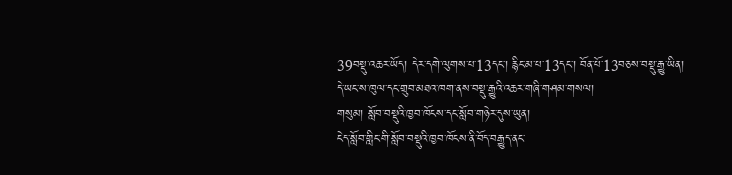39བསྡུ་འཆར་ཡོད། དེར་དགེ་ལུགས་པ་13དང་། རྙིང་མ་པ་13དང་། བོན་པོ་13བཅས་བསྡུ་རྒྱུ་ཡིན། དེ་ཡང་ས་ཁུལ་དང་གྲུབ་མཐའ་ཁག་ནས་བསྡུ་རྒྱུའི་འཆར་གཞི་གཤམ་གསལ།
གསུམ། སློབ་བསྡུའི་ཁྱབ་ཁོངས་དང་སློབ་གཉེར་དུས་ཡུན།
ངེད་སློབ་གླིང་གི་སློབ་བསྡུའི་ཁྱབ་ཁོངས་ནི་བོད་བརྒྱུད་ནང་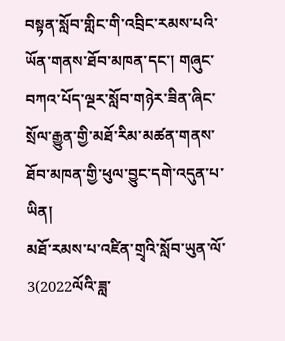བསྟན་སློབ་གླིང་གི་འབྲིང་རམས་པའི་ཡོན་གནས་ཐོབ་མཁན་དང་། གཞུང་བཀའ་པོད་ལྔར་སློབ་གཉེར་ཟིན་ཞིང་སྲོལ་རྒྱུན་གྱི་མཐོ་རིམ་མཚན་གནས་ཐོབ་མཁན་གྱི་ཕུལ་བྱུང་དགེ་འདུན་པ་ཡིན།
མཐོ་རམས་པ་འཛིན་གྲྭའི་སློབ་ཡུན་ལོ་3(2022ལོའི་ཟླ་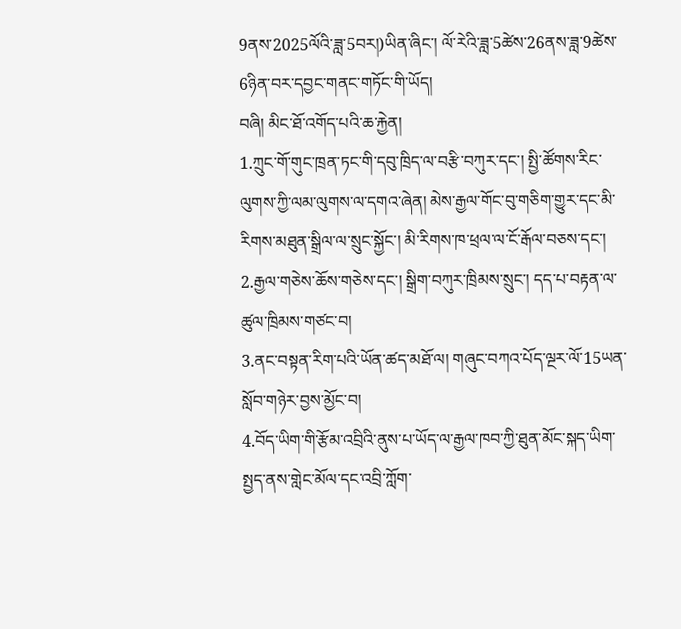9ནས་2025ལོའི་ཟླ་5བར།)ཡིན་ཞིང་། ལོ་རེའི་ཟླ་5ཚེས་26ནས་ཟླ་9ཚེས་6ཉིན་བར་དབྱང་གནང་གཏོང་གི་ཡོད།
བཞི། མིང་ཐོ་འགོད་པའི་ཆ་རྐྱེན།
1.ཀྲུང་གོ་གུང་ཁྲན་ཏང་གི་དབུ་ཁྲིད་ལ་བརྩི་བཀུར་དང་། སྤྱི་ཚོགས་རིང་ལུགས་ཀྱི་ལམ་ལུགས་ལ་དགའ་ཞེན། མེས་རྒྱལ་གོང་བུ་གཅིག་གྱུར་དང་མི་རིགས་མཐུན་སྒྲིལ་ལ་སྲུང་སྐྱོང་། མི་རིགས་ཁ་ཕྲལ་ལ་ངོ་རྒོལ་བཅས་དང་།
2.རྒྱལ་གཅེས་ཆོས་གཅེས་དང་། སྒྲིག་བཀུར་ཁྲིམས་སྲུང་། དད་པ་བརྟན་ལ་ཚུལ་ཁྲིམས་གཙང་བ།
3.ནང་བསྟན་རིག་པའི་ཡོན་ཚད་མཐོ་ལ། གཞུང་བཀའ་པོད་ལྔར་ལོ་15ཡན་སློབ་གཉེར་བྱས་མྱོང་བ།
4.བོད་ཡིག་གི་རྩོམ་འབྲིའི་ནུས་པ་ཡོད་ལ་རྒྱལ་ཁབ་ཀྱི་ཐུན་མོང་སྐད་ཡིག་སྤྱད་ནས་གླེང་མོལ་དང་འབྲི་ཀློག་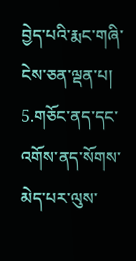བྱེད་པའི་རྨང་གཞི་ངེས་ཅན་ལྡན་པ།
5.གཅོང་ནད་དང་འགོས་ནད་སོགས་མེད་པར་ལུས་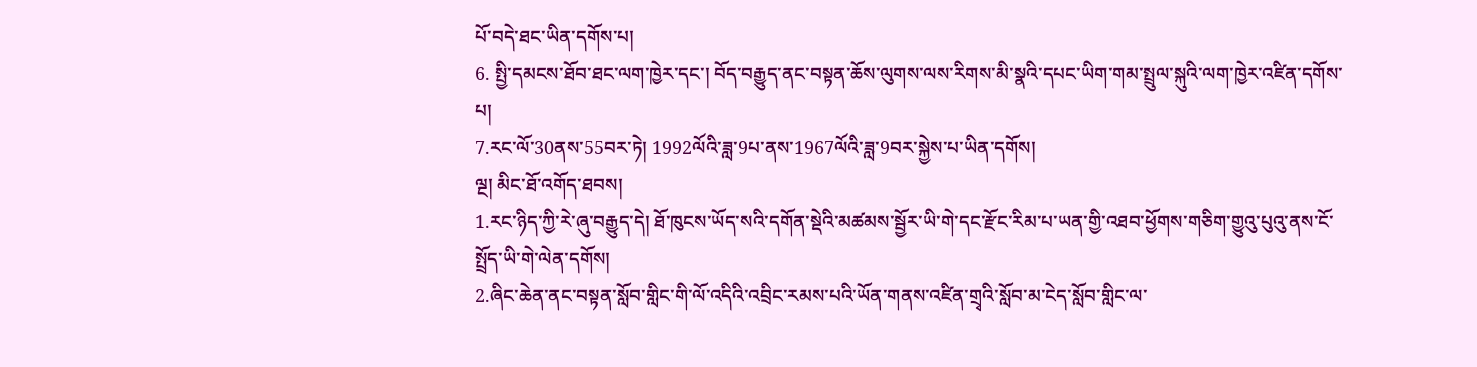པོ་བདེ་ཐང་ཡིན་དགོས་པ།
6. སྤྱི་དམངས་ཐོབ་ཐང་ལག་ཁྱེར་དང་། བོད་བརྒྱུད་ནང་བསྟན་ཆོས་ལུགས་ལས་རིགས་མི་སྣའི་དཔང་ཡིག་གམ་སྤྲུལ་སྐུའི་ལག་ཁྱེར་འཛིན་དགོས་པ།
7.རང་ལོ་30ནས་55བར་ཏེ། 1992ལོའི་ཟླ་9པ་ནས་1967ལོའི་ཟླ་9བར་སྐྱེས་པ་ཡིན་དགོས།
ལྔ། མིང་ཐོ་འགོད་ཐབས།
1.རང་ཉིད་ཀྱི་རེ་ཞུ་བརྒྱུད་དེ། ཐོ་ཁུངས་ཡོད་སའི་དགོན་སྡེའི་མཚམས་སྦྱོར་ཡི་གེ་དང་རྫོང་རིམ་པ་ཡན་གྱི་འཐབ་ཕྱོགས་གཅིག་གྱུའུ་པུའུ་ནས་ངོ་སྤྲོད་ཡི་གེ་ལེན་དགོས།
2.ཞིང་ཆེན་ནང་བསྟན་སློབ་གླིང་གི་ལོ་འདིའི་འབྲིང་རམས་པའི་ཡོན་གནས་འཛིན་གྲྭའི་སློབ་མ་ངེད་སློབ་གླིང་ལ་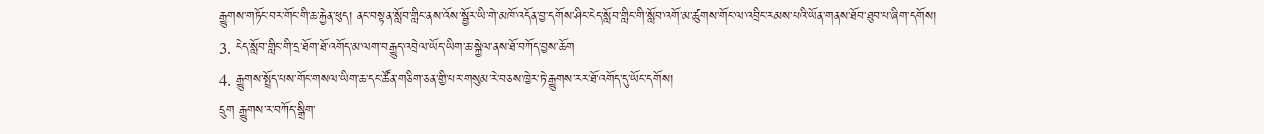རྒྱུགས་གཏོང་བར་གོང་གི་ཆ་རྐྱེན་ཕུད། ནང་བསྟན་སློབ་གླིང་ནས་འོས་སྦྱོར་ཡི་གེ་མཁོ་འདོན་བྱ་དགོས་ཤིང་ངེད་སློབ་གླིང་གི་སློབ་འགོ་མ་ཚུགས་གོང་ལ་འབྲིང་རམས་པའི་ཡོན་གནས་ཐོབ་ཐུབ་པ་ཞིག་དགོས།
3. ངེད་སློབ་གླིང་གི་དྲ་ཐོག་ཐོ་འགོད་མ་ལག་བརྒྱུད་འབྲེལ་ཡོད་ཡིག་ཆ་སྐྱེལ་ནས་ཐོ་བཀོད་བྱས་ཆོག
4. རྒྱུགས་སྤྲོད་པས་གོང་གསལ་ཡིག་ཆ་དང་ཚོན་གཅིག་ཅན་གྱི་པར་གསུམ་རེ་བཅས་ཁྱེར་ཏེ་རྒྱུགས་རར་ཐོ་འགོད་དུ་ཡོང་དགོས།
དྲུག རྒྱུགས་ར་བཀོད་སྒྲིག་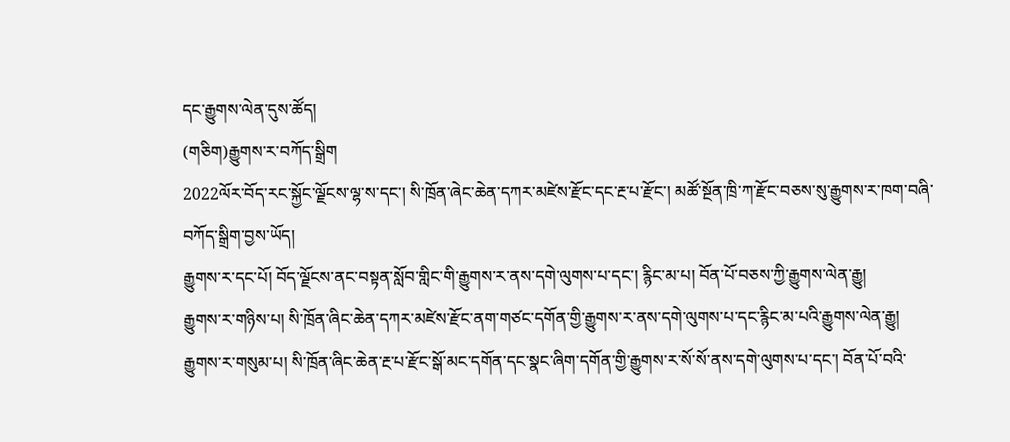དང་རྒྱུགས་ལེན་དུས་ཚོད།
(གཅིག)རྒྱུགས་ར་བཀོད་སྒྲིག
2022ལོར་བོད་རང་སྐྱོང་ལྗོངས་ལྷ་ས་དང་། སི་ཁྲོན་ཞེང་ཆེན་དཀར་མཛེས་རྫོང་དང་རྔ་པ་རྫོང་། མཚོ་སྔོན་ཁྲི་ཀ་རྫོང་བཅས་སུ་རྒྱུགས་ར་ཁག་བཞི་བཀོད་སྒྲིག་བྱས་ཡོད།
རྒྱུགས་ར་དང་པོ། བོད་ལྗོངས་ནང་བསྟན་སློབ་གླིང་གི་རྒྱུགས་ར་ནས་དགེ་ལུགས་པ་དང་། རྙིང་མ་པ། བོན་པོ་བཅས་ཀྱི་རྒྱུགས་ལེན་རྒྱུ།
རྒྱུགས་ར་གཉིས་པ། སི་ཁྲོན་ཞིང་ཆེན་དཀར་མཛེས་རྫོང་ནག་གཙང་དགོན་གྱི་རྒྱུགས་ར་ནས་དགེ་ལུགས་པ་དང་རྙིང་མ་པའི་རྒྱུགས་ལེན་རྒྱུ།
རྒྱུགས་ར་གསུམ་པ། སི་ཁྲོན་ཞིང་ཆེན་རྔ་པ་རྫོང་སྒོ་མང་དགོན་དང་སྣང་ཞིག་དགོན་གྱི་རྒྱུགས་ར་སོ་སོ་ནས་དགེ་ལུགས་པ་དང་། བོན་པོ་བའི་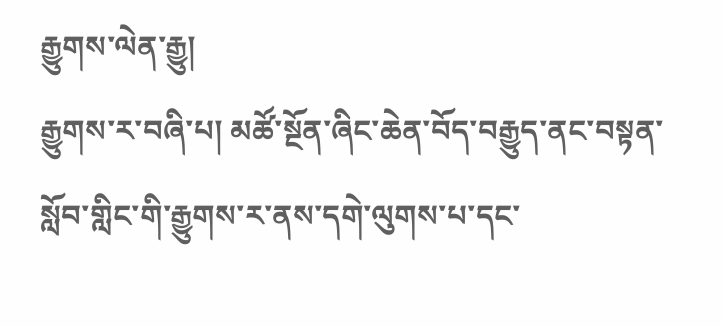རྒྱུགས་ལེན་རྒྱུ།
རྒྱུགས་ར་བཞི་པ། མཚོ་སྔོན་ཞིང་ཆེན་བོད་བརྒྱུད་ནང་བསྟན་སློབ་གླིང་གི་རྒྱུགས་ར་ནས་དགེ་ལུགས་པ་དང་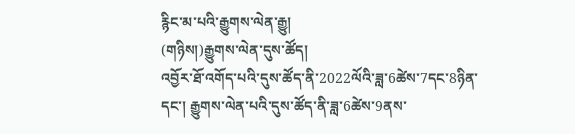རྙིང་མ་པའི་རྒྱུགས་ལེན་རྒྱུ།
(གཉིས།)རྒྱུགས་ལེན་དུས་ཚོད།
འབྱོར་ཐོ་འགོད་པའི་དུས་ཚོད་ནི་2022ལོའི་ཟླ་6ཚེས་7དང་8ཉིན་དང་། རྒྱུགས་ལེན་པའི་དུས་ཚོད་ནི་ཟླ་6ཚེས་9ནས་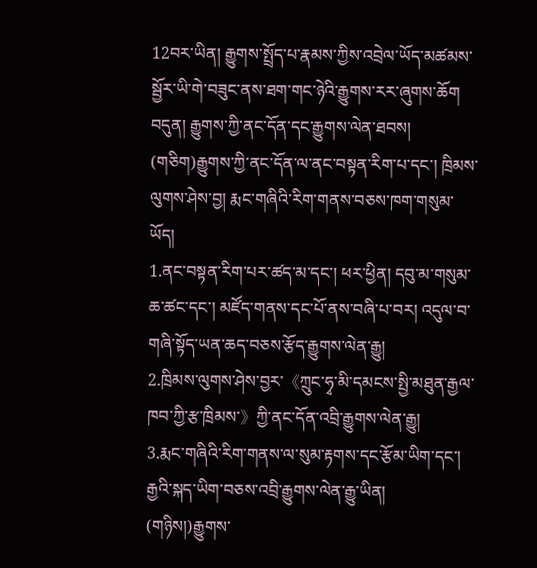12བར་ཡིན། རྒྱུགས་སྤྲོད་པ་རྣམས་ཀྱིས་འབྲེལ་ཡོད་མཚམས་སྦྱོར་ཡི་གེ་བཟུང་ནས་ཐག་གང་ཉེའི་རྒྱུགས་རར་ཞུགས་ཆོག
བདུན། རྒྱུགས་ཀྱི་ནང་དོན་དང་རྒྱུགས་ལེན་ཐབས།
(གཅིག)རྒྱུགས་ཀྱི་ནང་དོན་ལ་ནང་བསྟན་རིག་པ་དང་། ཁྲིམས་ལུགས་ཤེས་བྱ། རྨང་གཞིའི་རིག་གནས་བཅས་ཁག་གསུམ་ཡོད།
1.ནང་བསྟན་རིག་པར་ཚད་མ་དང་། ཕར་ཕྱིན། དབུ་མ་གསུམ་ཆ་ཚང་དང་། མཛོད་གནས་དང་པོ་ནས་བཞི་པ་བར། འདུལ་བ་གཞི་སྟོད་ཡན་ཆད་བཅས་རྩོད་རྒྱུགས་ལེན་རྒྱུ།
2.ཁྲིམས་ལུགས་ཤེས་བྱར་《ཀྲུང་ཧྭ་མི་དམངས་སྤྱི་མཐུན་རྒྱལ་ཁབ་ཀྱི་རྩ་ཁྲིམས་》ཀྱི་ནང་དོན་འབྲི་རྒྱུགས་ལེན་རྒྱུ།
3.རྨང་གཞིའི་རིག་གནས་ལ་སུམ་རྟགས་དང་རྩོམ་ཡིག་དང་། རྒྱའི་སྐད་ཡིག་བཅས་འབྲི་རྒྱུགས་ལེན་རྒྱུ་ཡིན།
(གཉིས།)རྒྱུགས་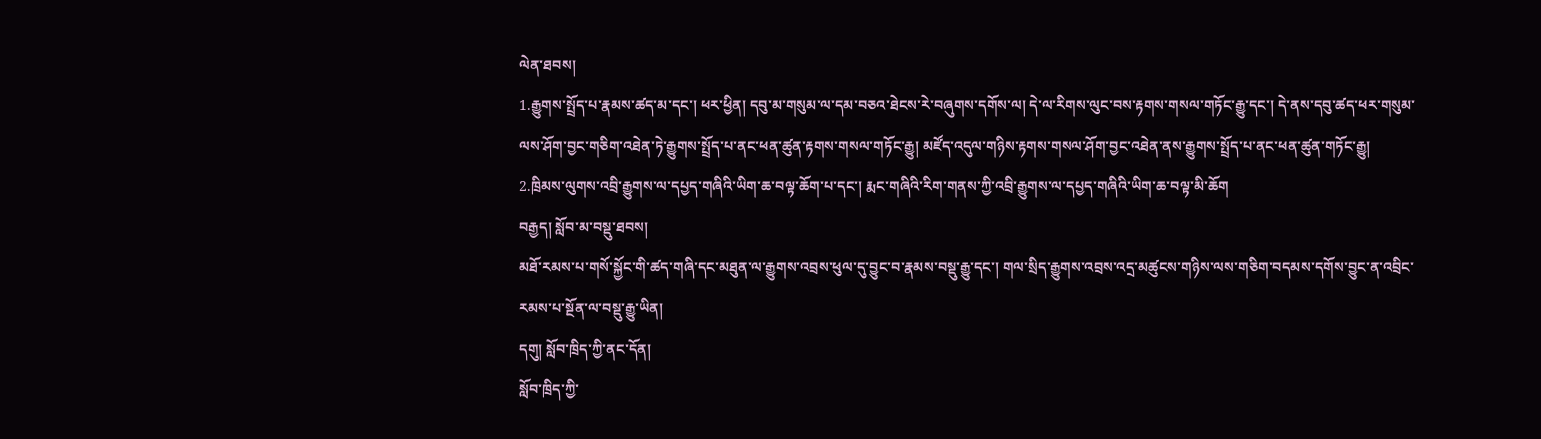ལེན་ཐབས།
1.རྒྱུགས་སྤྲོད་པ་རྣམས་ཚད་མ་དང་། ཕར་ཕྱིན། དབུ་མ་གསུམ་ལ་དམ་བཅའ་ཐེངས་རེ་བཞུགས་དགོས་ལ། དེ་ལ་རིགས་ལུང་བས་རྟགས་གསལ་གཏོང་རྒྱུ་དང་། དེ་ནས་དབུ་ཚད་ཕར་གསུམ་ལས་ཤོག་བྱང་གཅིག་འཐེན་ཏེ་རྒྱུགས་སྤྲོད་པ་ནང་ཕན་ཚུན་རྟགས་གསལ་གཏོང་རྒྱུ། མཛོད་འདུལ་གཉིས་རྟགས་གསལ་ཤོག་བྱང་འཐེན་ནས་རྒྱུགས་སྤྲོད་པ་ནང་ཕན་ཚུན་གཏོང་རྒྱུ།
2.ཁྲིམས་ལུགས་འབྲི་རྒྱུགས་ལ་དཔྱད་གཞིའི་ཡིག་ཆ་བལྟ་ཆོག་པ་དང་། རྨང་གཞིའི་རིག་གནས་ཀྱི་འབྲི་རྒྱུགས་ལ་དཔྱད་གཞིའི་ཡིག་ཆ་བལྟ་མི་ཆོག
བརྒྱད། སློབ་མ་བསྡུ་ཐབས།
མཐོ་རམས་པ་གསོ་སྐྱོང་གི་ཚད་གཞི་དང་མཐུན་ལ་རྒྱུགས་འབྲས་ཕུལ་དུ་བྱུང་བ་རྣམས་བསྡུ་རྒྱུ་དང་། གལ་སྲིད་རྒྱུགས་འབྲས་འདྲ་མཚུངས་གཉིས་ལས་གཅིག་བདམས་དགོས་བྱུང་ན་འབྲིང་རམས་པ་སྔོན་ལ་བསྡུ་རྒྱུ་ཡིན།
དགུ། སློབ་ཁྲིད་ཀྱི་ནང་དོན།
སློབ་ཁྲིད་ཀྱི་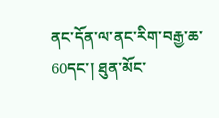ནང་དོན་ལ་ནང་རིག་བརྒྱ་ཆ་60དང་། ཐུན་མོང་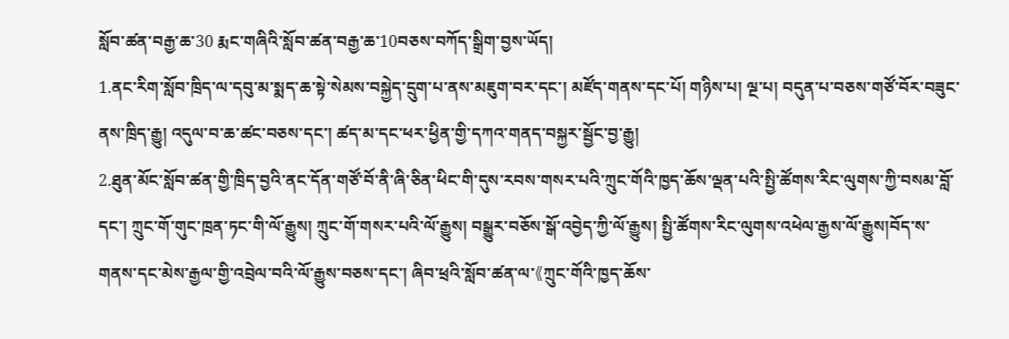སློབ་ཚན་བརྒྱ་ཆ་30 རྨང་གཞིའི་སློབ་ཚན་བརྒྱ་ཆ་10བཅས་བཀོད་སྒྲིག་བྱས་ཡོད།
1.ནང་རིག་སློབ་ཁྲིད་ལ་དབུ་མ་སྨད་ཆ་སྟེ་སེམས་བསྐྱེད་དྲུག་པ་ནས་མཇུག་བར་དང་། མཛོད་གནས་དང་པོ། གཉིས་པ། ལྔ་པ། བདུན་པ་བཅས་གཙོ་བོར་བཟུང་ནས་ཁྲིད་རྒྱུ། འདུལ་བ་ཆ་ཚང་བཅས་དང་། ཚད་མ་དང་ཕར་ཕྱིན་གྱི་དཀའ་གནད་བསྐྱར་སྦྱོང་བྱ་རྒྱུ།
2.ཐུན་མོང་སློབ་ཚན་གྱི་ཁྲིད་བྱའི་ནང་དོན་གཙོ་བོ་ནི་ཞི་ཅིན་ཕིང་གི་དུས་རབས་གསར་པའི་ཀྲུང་གོའི་ཁྱད་ཆོས་ལྡན་པའི་སྤྱི་ཚོགས་རིང་ལུགས་ཀྱི་བསམ་བློ་དང་། ཀྲུང་གོ་གུང་ཁྲན་ཏང་གི་ལོ་རྒྱུས། ཀྲུང་གོ་གསར་པའི་ལོ་རྒྱུས། བསྒྱུར་བཅོས་སྒོ་འབྱེད་ཀྱི་ལོ་རྒྱུས། སྤྱི་ཚོགས་རིང་ལུགས་འཕེལ་རྒྱས་ལོ་རྒྱུས།བོད་ས་གནས་དང་མེས་རྒྱལ་གྱི་འབྲེལ་བའི་ལོ་རྒྱུས་བཅས་དང་། ཞིབ་ཕྲའི་སློབ་ཚན་ལ་《ཀྲུང་གོའི་ཁྱད་ཆོས་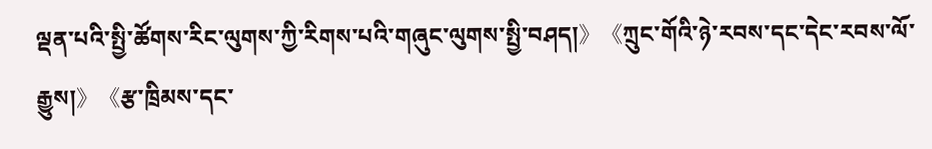ལྡན་པའི་སྤྱི་ཚོགས་རིང་ལུགས་ཀྱི་རིགས་པའི་གཞུང་ལུགས་སྤྱི་བཤད།》《ཀྲུང་གོའི་ཉེ་རབས་དང་དེང་རབས་ལོ་རྒྱུས།》《རྩ་ཁྲིམས་དང་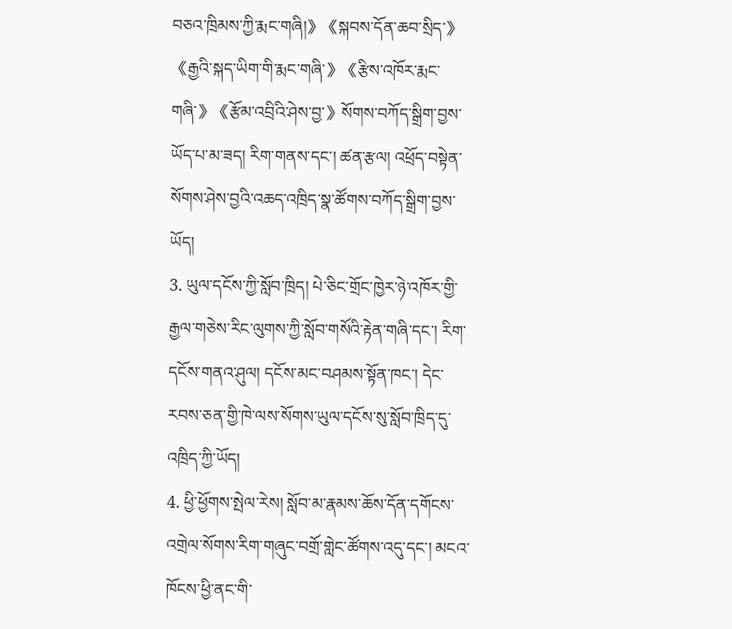བཅའ་ཁྲིམས་ཀྱི་རྨང་གཞི།》《སྐབས་དོན་ཆབ་སྲིད་》《རྒྱའི་སྐད་ཡིག་གི་རྨང་གཞི་》《རྩིས་འཁོར་རྨང་གཞི་》《རྩོམ་འབྲིའི་ཤེས་བྱ་》སོགས་བཀོད་སྒྲིག་བྱས་ཡོད་པ་མ་ཟད། རིག་གནས་དང་། ཚན་རྩལ། འཕྲོད་བསྟེན་སོགས་ཤེས་བྱའི་འཆད་འཁྲིད་སྣ་ཚོགས་བཀོད་སྒྲིག་བྱས་ཡོད།
3. ཡུལ་དངོས་ཀྱི་སློབ་ཁྲིད། པེ་ཅིང་གྲོང་ཁྱེར་ཉེ་འཁོར་གྱི་རྒྱལ་གཅེས་རིང་ལུགས་ཀྱི་སློབ་གསོའི་རྟེན་གཞི་དང་། རིག་དངོས་གནའ་ཤུལ། དངོས་མང་བཤམས་སྟོན་ཁང་། དེང་རབས་ཅན་གྱི་ཁེ་ལས་སོགས་ཡུལ་དངོས་སུ་སློབ་ཁྲིད་དུ་འཁྲིད་ཀྱི་ཡོད།
4. ཕྱི་ཕྱོགས་སྤེལ་རེས། སློབ་མ་རྣམས་ཆོས་དོན་དགོངས་འགྲེལ་སོགས་རིག་གཞུང་བགྲོ་གླེང་ཚོགས་འདུ་དང་། མངའ་ཁོངས་ཕྱི་ནང་གི་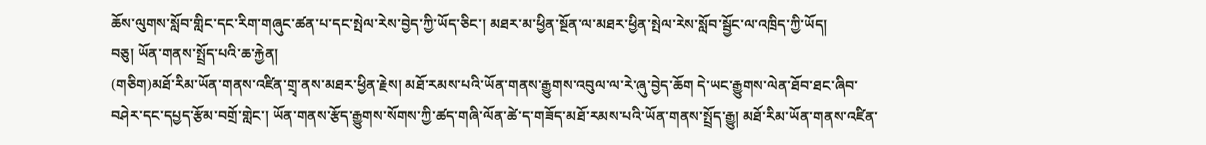ཆོས་ལུགས་སློབ་གླིང་དང་རིག་གཞུང་ཚན་པ་དང་སྤེལ་རེས་བྱེད་ཀྱི་ཡོད་ཅིང་། མཐར་མ་ཕྱིན་སྔོན་ལ་མཐར་ཕྱིན་སྤེལ་རེས་སློབ་སྦྱོང་ལ་འཁྲིད་ཀྱི་ཡོད།
བཅུ། ཡོན་གནས་སྤྲོད་པའི་ཆ་རྐྱེན།
(གཅིག)མཐོ་རིམ་ཡོན་གནས་འཛིན་གྲྭ་ནས་མཐར་ཕྱིན་རྗེས། མཐོ་རམས་པའི་ཡོན་གནས་རྒྱུགས་འབུལ་ལ་རེ་ཞུ་བྱེད་ཆོག དེ་ཡང་རྒྱུགས་ལེན་ཐོབ་ཐང་ཞིབ་བཤེར་དང་དཔྱད་རྩོམ་བགྲོ་གླེང་། ཡོན་གནས་རྩོད་རྒྱུགས་སོགས་ཀྱི་ཚད་གཞི་ལོན་ཚེ་ད་གཟོད་མཐོ་རམས་པའི་ཡོན་གནས་སྤྲོད་རྒྱུ། མཐོ་རིམ་ཡོན་གནས་འཛིན་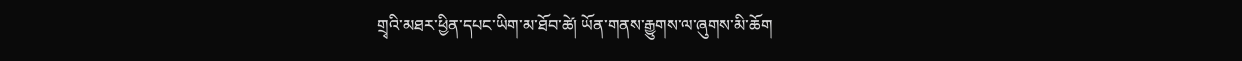གྲྭའི་མཐར་ཕྱིན་དཔང་ཡིག་མ་ཐོབ་ཚེ། ཡོན་གནས་རྒྱུགས་ལ་ཞུགས་མི་ཆོག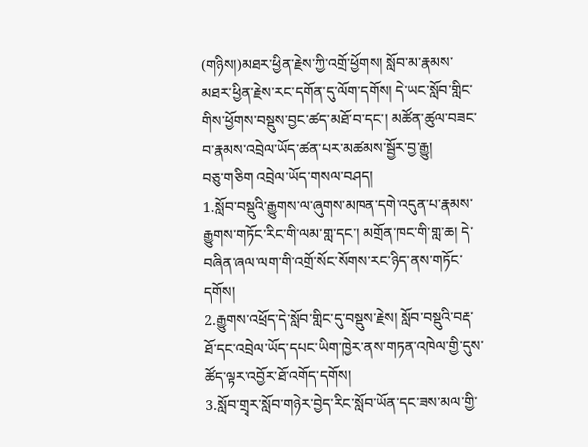(གཉིས།)མཐར་ཕྱིན་རྗེས་ཀྱི་འགྲོ་ཕྱོགས། སློབ་མ་རྣམས་མཐར་ཕྱིན་རྗེས་རང་དགོན་དུ་ལོག་དགོས། དེ་ཡང་སློབ་གླིང་གིས་ཕྱོགས་བསྡུས་བྱང་ཚད་མཐོ་བ་དང་། མཚོན་ཚུལ་བཟང་བ་རྣམས་འབྲེལ་ཡོད་ཚན་པར་མཚམས་སྦྱོར་བྱ་རྒྱུ།
བཅུ་གཅིག འབྲེལ་ཡོད་གསལ་བཤད།
1.སློབ་བསྡུའི་རྒྱུགས་ལ་ཞུགས་མཁན་དགེ་འདུན་པ་རྣམས་རྒྱུགས་གཏོང་རིང་གི་ལམ་གླ་དང་། མགྲོན་ཁང་གི་གླ་ཆ། དེ་བཞིན་ཞལ་ལག་གི་འགྲོ་སོང་སོགས་རང་ཉིད་ནས་གཏོང་དགོས།
2.རྒྱུགས་འཕྲོད་དེ་སློབ་གླིང་དུ་བསྡུས་རྗེས། སློབ་བསྡུའི་བརྡ་ཐོ་དང་འབྲེལ་ཡོད་དཔང་ཡིག་ཁྱེར་ནས་གཏན་འཁེལ་གྱི་དུས་ཚོད་ལྟར་འབྱོར་ཐོ་འགོད་དགོས།
3.སློབ་གྲྭར་སློབ་གཉེར་བྱེད་རིང་སློབ་ཡོན་དང་ཟས་མལ་གྱི་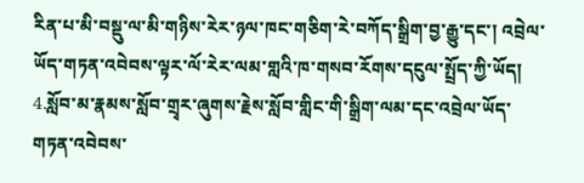རིན་པ་མི་བསྡུ་ལ་མི་གཉིས་རེར་ཉལ་ཁང་གཅིག་རེ་བཀོད་སྒྲིག་བྱ་རྒྱུ་དང་། འབྲེལ་ཡོད་གཏན་འབེབས་ལྟར་ལོ་རེར་ལམ་གླའི་ཁ་གསབ་རོགས་དངུལ་སྤྲོད་ཀྱི་ཡོད།
4.སློབ་མ་རྣམས་སློབ་གྲྭར་ཞུགས་རྗེས་སློབ་གླིང་གི་སྒྲིག་ལམ་དང་འབྲེལ་ཡོད་གཏན་འབེབས་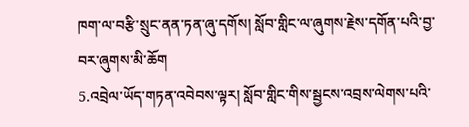ཁག་ལ་བརྩི་སྲུང་ནན་ཏན་ཞུ་དགོས། སློབ་གླིང་ལ་ཞུགས་རྗེས་དགོན་པའི་བྱ་བར་ཞུགས་མི་ཆོག
5.འབྲེལ་ཡོད་གཏན་འབེབས་ལྟར། སློབ་གླིང་གིས་སྦྱངས་འབྲས་ལེགས་པའི་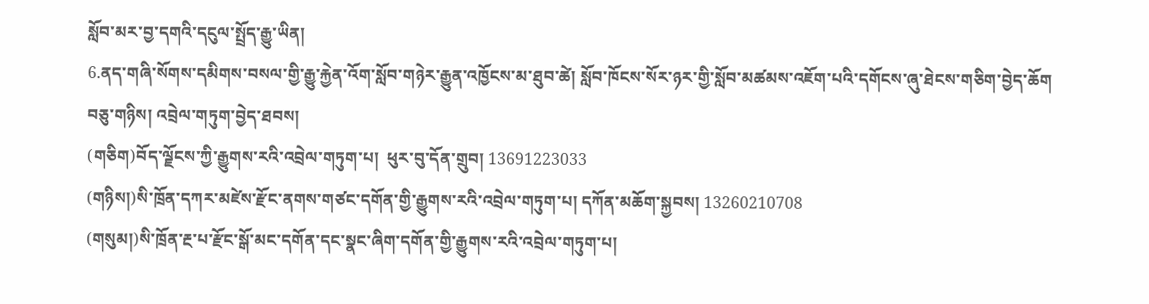སློབ་མར་བྱ་དགའི་དངུལ་སྤྲོད་རྒྱུ་ཡིན།
6.ནད་གཞི་སོགས་དམིགས་བསལ་གྱི་རྒྱུ་རྐྱེན་འོག་སློབ་གཉེར་རྒྱུན་འཁྱོངས་མ་ཐུབ་ཚེ། སློབ་ཁོངས་སོར་ཉར་གྱི་སློབ་མཚམས་འཇོག་པའི་དགོངས་ཞུ་ཐེངས་གཅིག་བྱེད་ཆོག
བཅུ་གཉིས། འབྲེལ་གཏུག་བྱེད་ཐབས།
(གཅིག)བོད་ལྗོངས་ཀྱི་རྒྱུགས་རའི་འབྲེལ་གཏུག་པ།  ཕུར་བུ་དོན་གྲུབ། 13691223033
(གཉིས།)སི་ཁྲོན་དཀར་མཛེས་རྫོང་ནགས་གཙང་དགོན་གྱི་རྒྱུགས་རའི་འབྲེལ་གཏུག་པ། དཀོན་མཆོག་སྐྱབས། 13260210708
(གསུམ།)སི་ཁྲོན་རྔ་པ་རྫོང་སྒོ་མང་དགོན་དང་སྣང་ཞིག་དགོན་གྱི་རྒྱུགས་རའི་འབྲེལ་གཏུག་པ།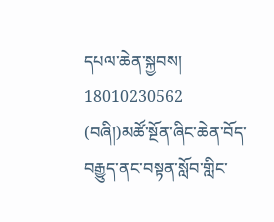དཔལ་ཆེན་སྐྱབས། 18010230562
(བཞི།)མཚོ་སྔོན་ཞིང་ཆེན་བོད་བརྒྱུད་ནང་བསྟན་སློབ་གླིང་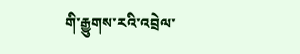གི་རྒྱུགས་རའི་འབྲེལ་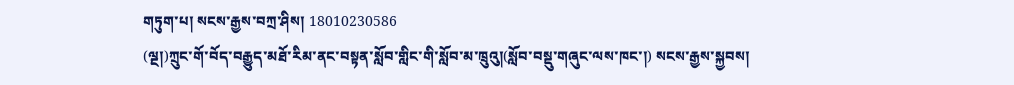གཏུག་པ། སངས་རྒྱས་བཀྲ་ཤིས། 18010230586
(ལྔ།)ཀྲུང་གོ་བོད་བརྒྱུད་མཐོ་རིམ་ནང་བསྟན་སློབ་གླིང་གི་སློབ་མ་ཁྲུའུ།(སློབ་བསྡུ་གཞུང་ལས་ཁང་།) སངས་རྒྱས་སྐྱབས།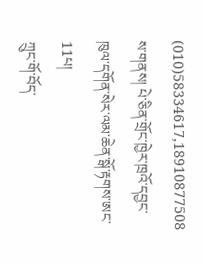(010)58334617,18910877508
ས་གནས། པེ་ཅིན་གྲོང་ཁྱེར་ཁྲའོ་དབྱང་ཁུལ་དགོན་སེར་ལམ་ཆེན་སྒོ་རྟགས་ཨང་11པ།
ཀྲུང་གོ་བོད་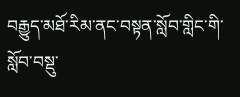བརྒྱུད་མཐོ་རིམ་ནང་བསྟན་སློབ་གླིང་གི་
སློབ་བསྡུ་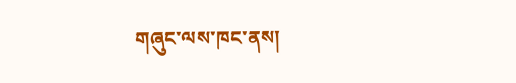གཞུང་ལས་ཁང་ནས།